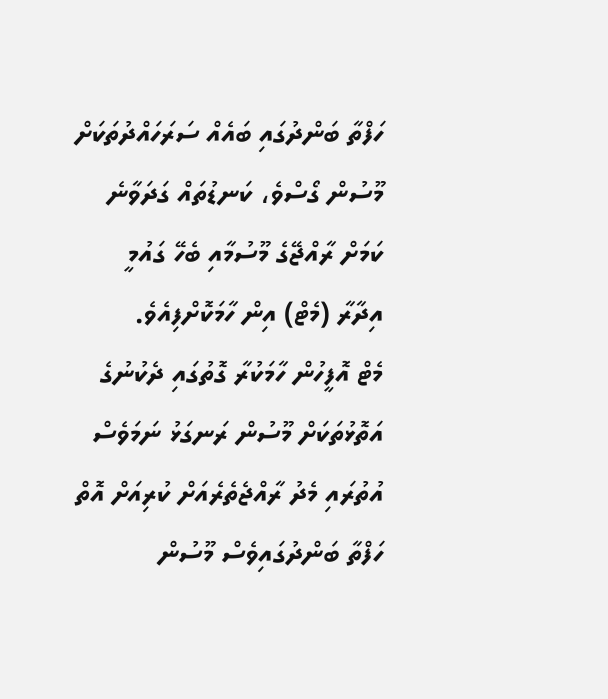ހަފްތާ ބަންދުގައި ބައެއް ސަރަހައްދުތަކަށް މޫސުން ގޯސްވެ، ކަނޑުތައް ގަދަވާނެ ކަމަށް ރާއްޖޭގެ މޫސުމާއި ބެހޭ ގައުމީ އިދާރާ (މެޓް) އިން ހާމަކޮށްފިއެވެ.
މެޓް އޮފީހުން ހާމަކުރާ ގޮތުގައި ދެކުނުގެ އަތޮޅުތަކަށް މޫސުން ރަނގަޅު ނަމަވެސް އުތުރައި މެދު ރާއްޖެތެރެއަށް ކުރިއަށް އޮތް ހަފްތާ ބަންދުގައިވެސް މޫސުން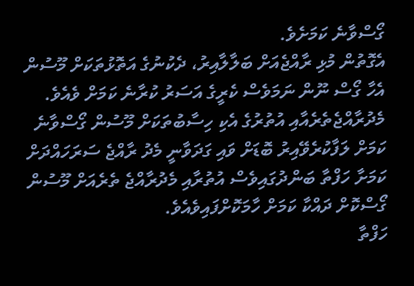ގޯސްވާނެ ކަމަށެވެ.
އެގޮތުން މުޅި ރާއްޖެއަށް ބަލާލާއިރު، ދެކުނުގެ އަތޮޅުތަކަށް މޫސުން އެހާ ގޯސް ނޫން ނަމަވެސް ކެރީގެ އަސަރު ކުރާނެ ކަމަށް ވެއެވެ. މެދުރާއްޖެތެރެއާއި އުތުރުގެ އެކި ހިސާބުތަކަށް މޫސުން ގޯސްވާނެ ކަމަށް ލަފާކުރެވޭއިރު ބޮޑަށް ވައި ގަދަވާނީ މެދު ރާއްޖެ ސަރަހައްދަށް ކަމަށާ ހަފްތާ ބަންދުގައިވެސް އުތުރާއި މެދުރާއްޖެ ތެރެއަށް މޫސުން ގޯސްކޮށް ދައްކާ ކަމަށް ހާމަކޮށްފައިވެއެވެ.
ހަފްތާ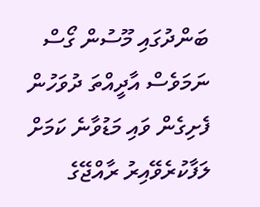ބަންދުގައި މޫސުން ގޯސް ނަމަވެސް އާދީއްތަ ދުވަހުން ފެށިގެން ވައި މަޑުވާނެ ކަމަށް ލަފާކުރެވޭއިރު ރާއްޖޭގެ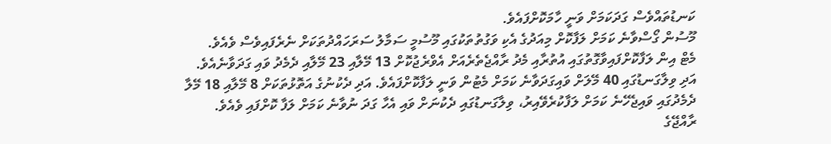ކަނޑުތައްވެސް ގަދަކަމަށް ވަނީ ހާމަކޮށްފައެވެ.
މޫސުން ގޯސްވާނެ ކަމަށް ލަފާކޮށް މިއަދުގެ އެކި ވަގުތުތަކުގައި މޫސުމީ ސަމާލު ސަރަހައްދުތަކަށް ނެރެފައިވެސް ވެއެވެ.
މެޓް އިން ލަފާކޮށްފައިވާގޮތުގައި އުތުރާއި މެދު ރާއްޖެތެރެއަށް އެވްރެޖުކޮށް 13 މޭލާއި 23 މޭލާއި ދެމެދު ވައި ގަދަވާނެއެވެ. އަދި ވިލާގަނޑުގައި 40 މޭލަށް ވައިގަދަވާނެ ކަމަށް މެޓުން ވަނީ ލަފާކޮށްފައެވެ. އަދި ދެކުނުގެ އަތޮޅުތަކަށް 8 މޭލާއި 18 މޭލާ ދެމެދުގައި ވައިޖެހޭނެ ކަމަށް ލަފާކުރެވޭއިރު، ވިލާގަނޑުގައި ދެކުނަށް ވައި އެހާ ގަދަ ނުވާނެ ކަމަށް ލަފާ ކޮށްފައި ވެއެވެ.
ރާއްޖޭގެ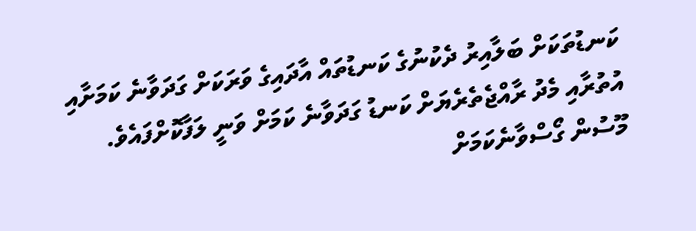ކަނޑުތަކަށް ބަލާއިރު ދެކުނުގެ ކަނޑުތައް އާދައިގެ ވަރަކަށް ގަދަވާނެ ކަމަށާއި އުތުރާއި މެދު ރާއްޖެތެރެޔަށް ކަނޑު ގަދަވާނެ ކަމަށް ވަނީ ލަފާކޮށްފައެވެ.
މޫސުން ގޯސްވާނެކަމަށް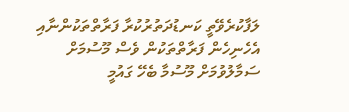ލަފާކުރެވޭތީ ކަނޑުދަތުރުކުރާ ފަރާތްތަކުންނާއި އެހެނިހެން ފަރާތްތަކުން ވެސް މޫސުމަށް ސަމާލުވުމަށް މޫސުމާ ބެހޭ ގައުމީ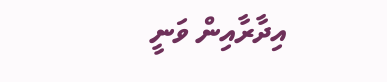އިދާރާއިން ވަނީ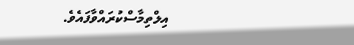އިލްތިމާސްކުރައްވާފައެވެ.